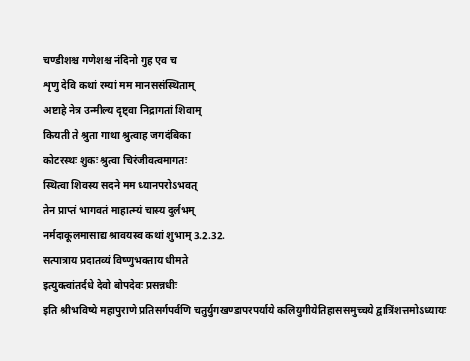चण्डीशश्च गणेशश्च नंदिनो गुह एव च
शृणु देवि कथां रम्यां मम मानससंस्थिताम्
अष्टाहे नेत्र उन्मील्य दृष्ट्वा निद्रागतां शिवाम्
कियती ते श्रुता गाथा श्रुत्वाह जगदंबिका
कोटरस्थः शुकः श्रुत्वा चिरंजीवत्वमागतः
स्थित्वा शिवस्य सदने मम ध्यानपरोऽभवत्
तेन प्राप्तं भागवतं माहात्म्यं चास्य दुर्लभम्
नर्मदाकूलमासाद्य श्रावयस्व कथां शुभाम् 3.2.32.
सत्पात्राय प्रदातव्यं विष्णुभक्ताय धीमते
इत्युक्त्वांतर्दधे देवो बोपदेवः प्रसन्नधीः
इति श्रीभविष्ये महापुराणे प्रतिसर्गपर्वणि चतुर्युगखण्डापरपर्याये कलियुगीयेतिहाससमुच्चये द्वात्रिंशत्तमोऽध्यायः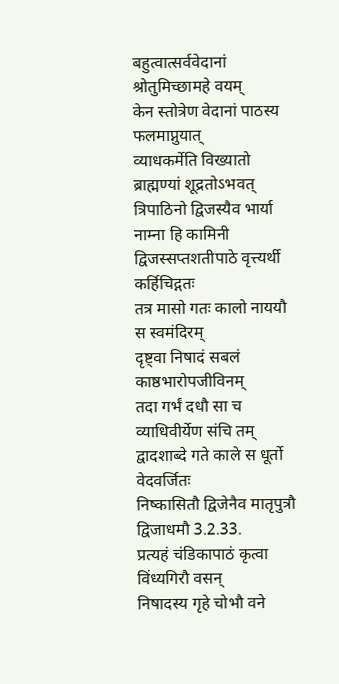बहुत्वात्सर्ववेदानां श्रोतुमिच्छामहे वयम्
केन स्तोत्रेण वेदानां पाठस्य फलमाप्नुयात्
व्याधकर्मेति विख्यातो ब्राह्मण्यां शूद्रतोऽभवत्
त्रिपाठिनो द्विजस्यैव भार्या नाम्ना हि कामिनी
द्विजस्सप्तशतीपाठे वृत्त्यर्थी कर्हिचिद्गतः
तत्र मासो गतः कालो नाययौ स स्वमंदिरम्
दृष्ट्वा निषादं सबलं काष्ठभारोपजीविनम्
तदा गर्भं दधौ सा च व्याधिवीर्येण संचि तम्
द्वादशाब्दे गते काले स धूर्तो वेदवर्जितः
निष्कासितौ द्विजेनैव मातृपुत्रौ द्विजाधमौ 3.2.33.
प्रत्यहं चंडिकापाठं कृत्वा विंध्यगिरौ वसन्
निषादस्य गृहे चोभौ वने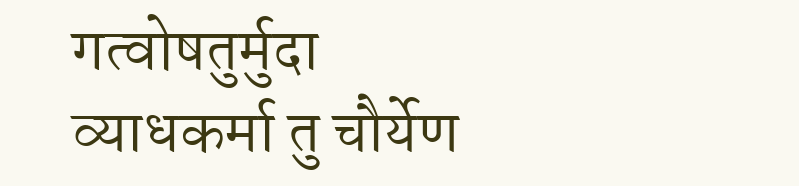गत्वोषतुर्मुदा
व्याधकर्मा तु चौर्येण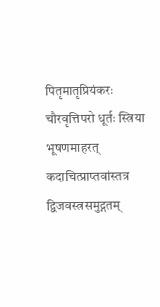पितृमातृप्रियंकरः
चौरवृत्तिपरो धूर्तः स्त्रिया भूषणमाहरत्
कदाचित्प्राप्तवांस्तत्र द्विजवस्त्रसमुद्गतम्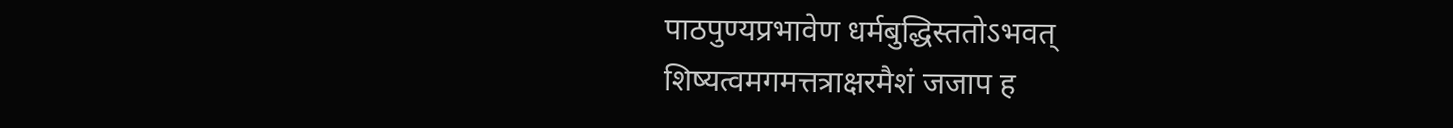पाठपुण्यप्रभावेण धर्मबुद्धिस्ततोऽभवत्
शिष्यत्वमगमत्तत्राक्षरमैशं जजाप ह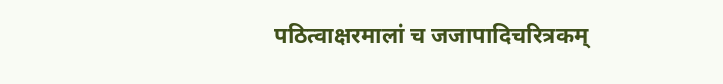पठित्वाक्षरमालां च जजापादिचरित्रकम्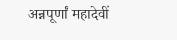अन्नपूर्णां महादेवीं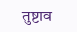तुष्टाव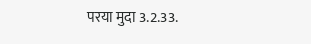परया मुदा 3.2.33.